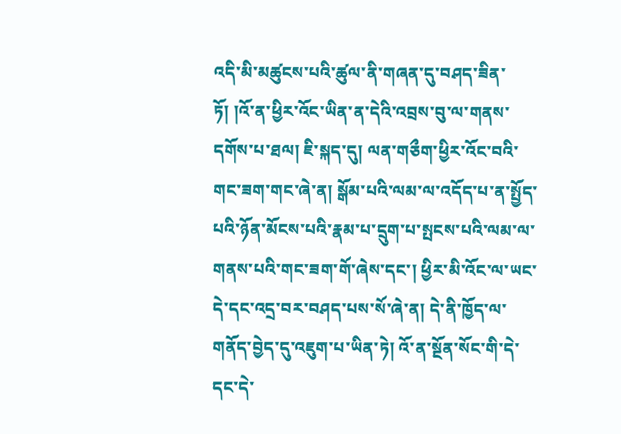འདི་མི་མཚུངས་པའི་ཚུལ་ནི་གཞན་དུ་བཤད་ཟིན་ཏོ། །འོ་ན་ཕྱིར་འོང་ཡིན་ན་དེའི་འབྲས་བུ་ལ་གནས་དགོས་པ་ཐལ། ཇི་སྐད་དུ། ལན་གཅྀག་ཕྱིར་འོང་བའི་གང་ཟག་གང་ཞེ་ན། སྒོམ་པའི་ལམ་ལ་འདོད་པ་ན་སྤྱོད་པའི་ཉོན་མོངས་པའི་རྣམ་པ་དྲུག་པ་སྤངས་པའི་ལམ་ལ་གནས་པའི་གང་ཟག་གོ་ཞེས་དང་། ཕྱིར་མི་འོང་ལ་ཡང་དེ་དང་འདྲ་བར་བཤད་པས་སོ་ཞེ་ན། དེ་ནི་ཁྱོད་ལ་གནོད་བྱེད་དུ་འཇུག་པ་ཡིན་ཏེ། འོ་ན་སྔོན་སོང་གི་དེ་དང་དེ་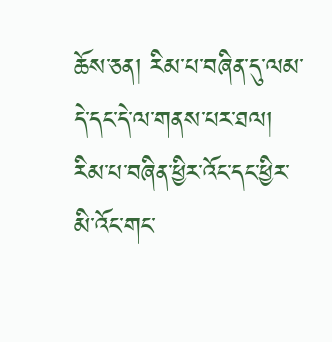ཆོས་ཅན། རིམ་པ་བཞིན་དུ་ལམ་དེ་དང་དེ་ལ་གནས་པར་ཐལ། རིམ་པ་བཞིན་ཕྱིར་འོང་དང་ཕྱིར་མི་འོང་གང་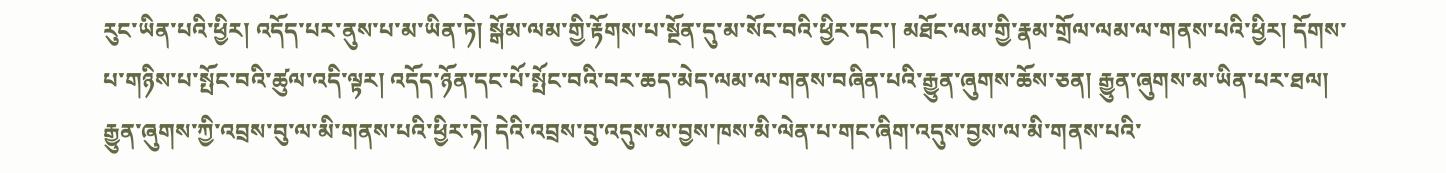རུང་ཡིན་པའི་ཕྱིར། འདོད་པར་ནུས་པ་མ་ཡིན་ཏེ། སྒོམ་ལམ་གྱི་རྟོགས་པ་སྔོན་དུ་མ་སོང་བའི་ཕྱིར་དང་། མཐོང་ལམ་གྱི་རྣམ་གྲོལ་ལམ་ལ་གནས་པའི་ཕྱིར། དོགས་པ་གཉིས་པ་སྤོང་བའི་ཚུལ་འདི་ལྟར། འདོད་ཉོན་དང་པོ་སྤོང་བའི་བར་ཆད་མེད་ལམ་ལ་གནས་བཞིན་པའི་རྒྱུན་ཞུགས་ཆོས་ཅན། རྒྱུན་ཞུགས་མ་ཡིན་པར་ཐལ། རྒྱུན་ཞུགས་ཀྱི་འབྲས་བུ་ལ་མི་གནས་པའི་ཕྱིར་ཏེ། དེའི་འབྲས་བུ་འདུས་མ་བྱས་ཁས་མི་ལེན་པ་གང་ཞིག་འདུས་བྱས་ལ་མི་གནས་པའི་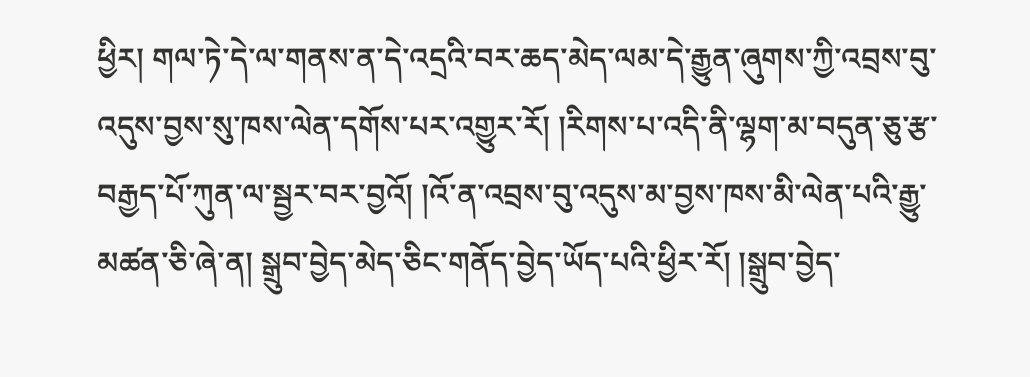ཕྱིར། གལ་ཏེ་དེ་ལ་གནས་ན་དེ་འདྲའི་བར་ཆད་མེད་ལམ་དེ་རྒྱུན་ཞུགས་ཀྱི་འབྲས་བུ་འདུས་བྱས་སུ་ཁས་ལེན་དགོས་པར་འགྱུར་རོ། །རིགས་པ་འདི་ནི་ལྷག་མ་བདུན་ཅུ་རྩ་བརྒྱད་པོ་ཀུན་ལ་སྦྱར་བར་བྱའོ། །འོ་ན་འབྲས་བུ་འདུས་མ་བྱས་ཁས་མི་ལེན་པའི་རྒྱུ་མཚན་ཅི་ཞེ་ན། སྒྲུབ་བྱེད་མེད་ཅིང་གནོད་བྱེད་ཡོད་པའི་ཕྱིར་རོ། །སྒྲུབ་བྱེད་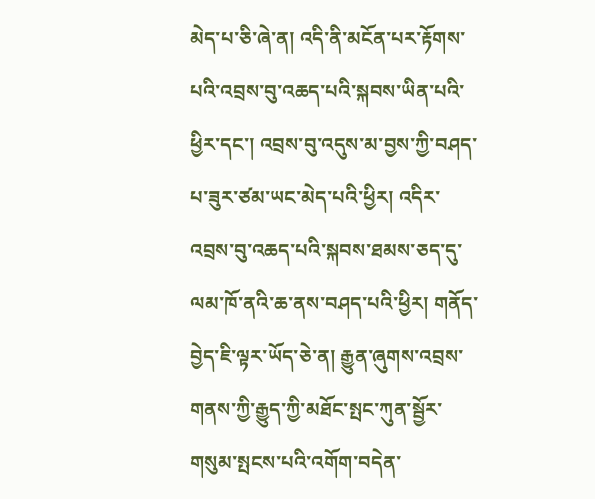མེད་པ་ཅི་ཞེ་ན། འདི་ནི་མངོན་པར་རྟོགས་པའི་འབྲས་བུ་འཆད་པའི་སྐབས་ཡིན་པའི་ཕྱིར་དང་། འབྲས་བུ་འདུས་མ་བྱས་ཀྱི་བཤད་པ་ཟུར་ཙམ་ཡང་མེད་པའི་ཕྱིར། འདིར་འབྲས་བུ་འཆད་པའི་སྐབས་ཐམས་ཅད་དུ་ལམ་ཁོ་ནའི་ཆ་ནས་བཤད་པའི་ཕྱིར། གནོད་བྱེད་ཇི་ལྟར་ཡོད་ཅེ་ན། རྒྱུན་ཞུགས་འབྲས་གནས་ཀྱི་རྒྱུད་ཀྱི་མཐོང་སྤང་ཀུན་སྦྱོར་གསུམ་སྤངས་པའི་འགོག་བདེན་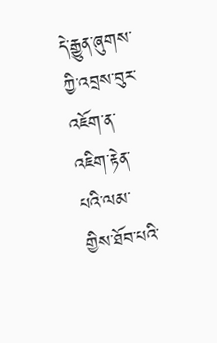དེ་རྒྱུན་ཞུགས་ཀྱི་འབྲས་བུར་འཇོག་ན་འཇིག་རྟེན་པའི་ལམ་གྱིས་ཐོབ་པའི་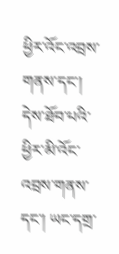ཕྱིར་འོང་འབྲས་གནས་དང་། དེས་ཐོབ་པའི་ཕྱིར་མི་འོང་འབྲས་གནས་དང་། ཡང་དགྲ་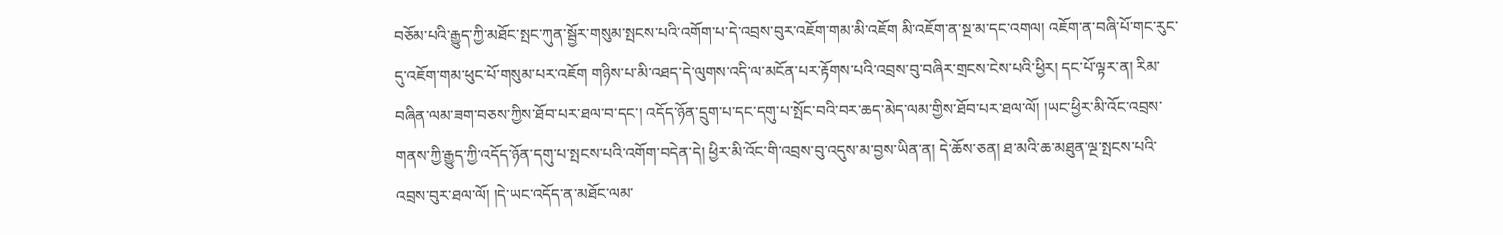བཅོམ་པའི་རྒྱུད་ཀྱི་མཐོང་སྤང་ཀུན་སྦྱོར་གསུམ་སྤངས་པའི་འགོག་པ་དེ་འབྲས་བུར་འཇོག་གམ་མི་འཇོག མི་འཇོག་ན་སྔ་མ་དང་འགལ། འཇོག་ན་བཞི་པོ་གང་རུང་དུ་འཇོག་གམ་ཕུང་པོ་གསུམ་པར་འཇོག གཉིས་པ་མི་འཐད་དེ་ལུགས་འདི་ལ་མངོན་པར་རྟོགས་པའི་འབྲས་བུ་བཞིར་གྲངས་ངེས་པའི་ཕྱིར། དང་པོ་ལྟར་ན། རིམ་བཞིན་ལམ་ཟག་བཅས་ཀྱིས་ཐོབ་པར་ཐལ་བ་དང་། འདོད་ཉོན་དྲུག་པ་དང་དགུ་པ་སྤོང་བའི་བར་ཆད་མེད་ལམ་གྱིས་ཐོབ་པར་ཐལ་ལོ། །ཡང་ཕྱིར་མི་འོང་འབྲས་གནས་ཀྱི་རྒྱུད་ཀྱི་འདོད་ཉོན་དགུ་པ་སྤངས་པའི་འགོག་བདེན་དེ། ཕྱིར་མི་འོང་གི་འབྲས་བུ་འདུས་མ་བྱས་ཡིན་ན། དེ་ཆོས་ཅན། ཐ་མའི་ཆ་མཐུན་ལྔ་སྤངས་པའི་འབྲས་བུར་ཐལ་ལོ། །དེ་ཡང་འདོད་ན་མཐོང་ལམ་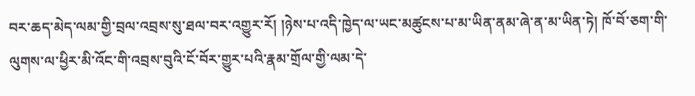བར་ཆད་མེད་ལམ་གྱི་བྲལ་འབྲས་སུ་ཐལ་བར་འགྱུར་རོ། །ཉེས་པ་འདི་ཁྱེད་ལ་ཡང་མཚུངས་པ་མ་ཡིན་ནམ་ཞེ་ན་མ་ཡིན་ཏེ། ཁོ་བོ་ཅག་གི་ལུགས་ལ་ཕྱིར་མི་འོང་གི་འབྲས་བུའི་ངོ་བོར་གྱུར་པའི་རྣམ་གྲོལ་གྱི་ལམ་དེ་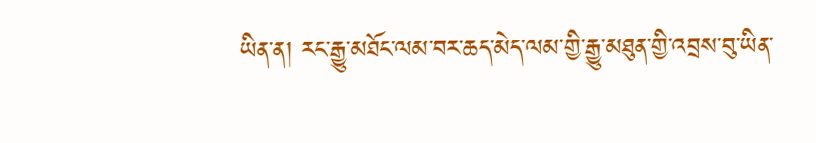ཡིན་ན། རང་རྒྱུ་མཐོང་ལམ་བར་ཆད་མེད་ལམ་གྱི་རྒྱུ་མཐུན་གྱི་འབྲས་བུ་ཡིན་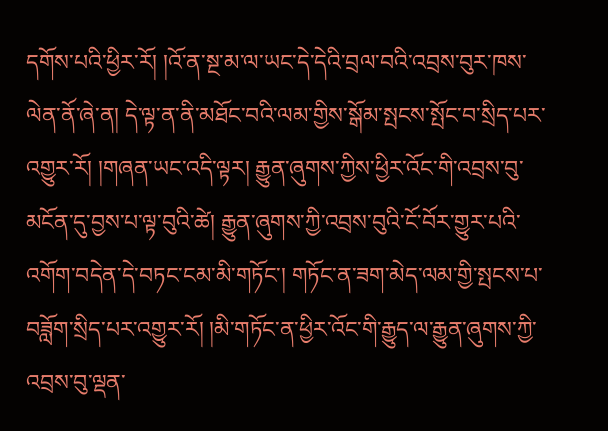དགོས་པའི་ཕྱིར་རོ། །འོ་ན་སྔ་མ་ལ་ཡང་དེ་དེའི་བྲལ་བའི་འབྲས་བུར་ཁས་ལེན་ནོ་ཞེ་ན། དེ་ལྟ་ན་ནི་མཐོང་བའི་ལམ་གྱིས་སྒོམ་སྤངས་སྤོང་བ་སྲིད་པར་འགྱུར་རོ། །གཞན་ཡང་འདི་ལྟར། རྒྱུན་ཞུགས་ཀྱིས་ཕྱིར་འོང་གི་འབྲས་བུ་མངོན་དུ་བྱས་པ་ལྟ་བུའི་ཚེ། རྒྱུན་ཞུགས་ཀྱི་འབྲས་བུའི་ངོ་བོར་གྱུར་པའི་འགོག་བདེན་དེ་བཏང་ངམ་མི་གཏོང་། གཏོང་ན་ཟག་མེད་ལམ་གྱི་སྤངས་པ་བཟློག་སྲིད་པར་འགྱུར་རོ། །མི་གཏོང་ན་ཕྱིར་འོང་གི་རྒྱུད་ལ་རྒྱུན་ཞུགས་ཀྱི་འབྲས་བུ་ལྡན་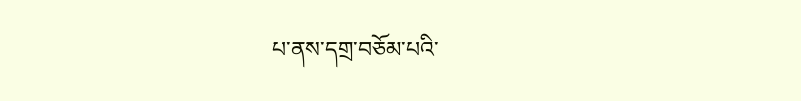པ་ནས་དགྲ་བཅོམ་པའི་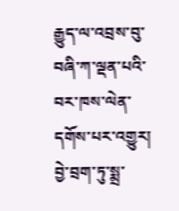རྒྱུད་ལ་འབྲས་བུ་བཞི་ཀ་ལྡན་པའི་བར་ཁས་ལེན་དགོས་པར་འགྱུར། བྱེ་བྲག་ཏུ་སྨྲ་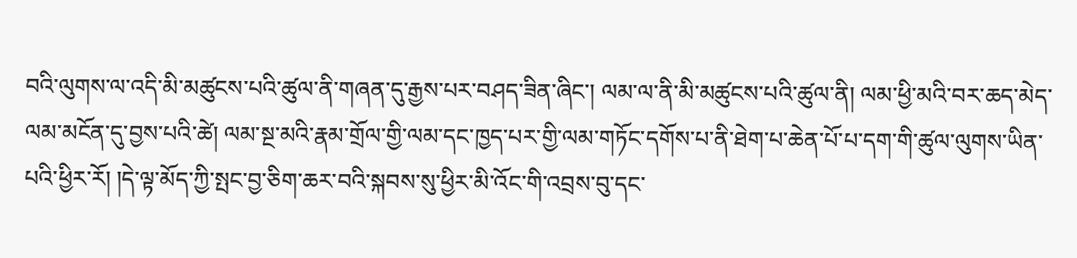བའི་ལུགས་ལ་འདི་མི་མཚུངས་པའི་ཚུལ་ནི་གཞན་དུ་རྒྱས་པར་བཤད་ཟིན་ཞིང་། ལམ་ལ་ནི་མི་མཚུངས་པའི་ཚུལ་ནི། ལམ་ཕྱི་མའི་བར་ཆད་མེད་ལམ་མངོན་དུ་བྱས་པའི་ཚེ། ལམ་སྔ་མའི་རྣམ་གྲོལ་གྱི་ལམ་དང་ཁྱད་པར་གྱི་ལམ་གཏོང་དགོས་པ་ནི་ཐེག་པ་ཆེན་པོ་པ་དག་གི་ཚུལ་ལུགས་ཡིན་པའི་ཕྱིར་རོ། །དེ་ལྟ་མོད་ཀྱི་སྤང་བྱ་ཅིག་ཆར་བའི་སྐབས་སུ་ཕྱིར་མི་འོང་གི་འབྲས་བུ་དང་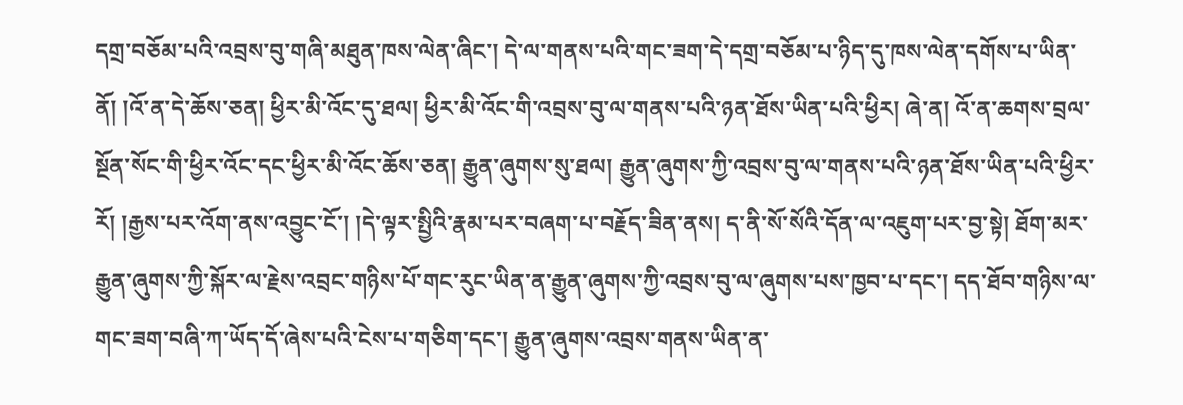དགྲ་བཅོམ་པའི་འབྲས་བུ་གཞི་མཐུན་ཁས་ལེན་ཞིང་། དེ་ལ་གནས་པའི་གང་ཟག་དེ་དགྲ་བཅོམ་པ་ཉིད་དུ་ཁས་ལེན་དགོས་པ་ཡིན་ནོ། །འོ་ན་དེ་ཆོས་ཅན། ཕྱིར་མི་འོང་དུ་ཐལ། ཕྱིར་མི་འོང་གི་འབྲས་བུ་ལ་གནས་པའི་ཉན་ཐོས་ཡིན་པའི་ཕྱིར། ཞེ་ན། འོ་ན་ཆགས་བྲལ་སྔོན་སོང་གི་ཕྱིར་འོང་དང་ཕྱིར་མི་འོང་ཆོས་ཅན། རྒྱུན་ཞུགས་སུ་ཐལ། རྒྱུན་ཞུགས་ཀྱི་འབྲས་བུ་ལ་གནས་པའི་ཉན་ཐོས་ཡིན་པའི་ཕྱིར་རོ། །རྒྱས་པར་འོག་ནས་འབྱུང་ངོ་། །དེ་ལྟར་སྤྱིའི་རྣམ་པར་བཞག་པ་བརྗོད་ཟིན་ནས། ད་ནི་སོ་སོའི་དོན་ལ་འཇུག་པར་བྱ་སྟེ། ཐོག་མར་རྒྱུན་ཞུགས་ཀྱི་སྐོར་ལ་རྗེས་འབྲང་གཉིས་པོ་གང་རུང་ཡིན་ན་རྒྱུན་ཞུགས་ཀྱི་འབྲས་བུ་ལ་ཞུགས་པས་ཁྱབ་པ་དང་། དད་ཐོབ་གཉིས་ལ་གང་ཟག་བཞི་ཀ་ཡོད་དོ་ཞེས་པའི་ངེས་པ་གཅིག་དང་། རྒྱུན་ཞུགས་འབྲས་གནས་ཡིན་ན་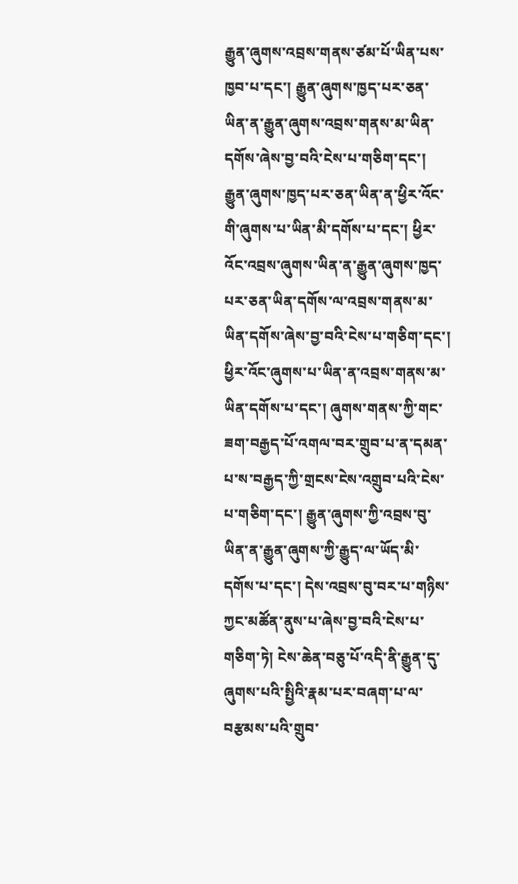རྒྱུན་ཞུགས་འབྲས་གནས་ཙམ་པོ་ཡིན་པས་ཁྱབ་པ་དང་། རྒྱུན་ཞུགས་ཁྱད་པར་ཅན་ཡིན་ན་རྒྱུན་ཞུགས་འབྲས་གནས་མ་ཡིན་དགོས་ཞེས་བྱ་བའི་ངེས་པ་གཅིག་དང་། རྒྱུན་ཞུགས་ཁྱད་པར་ཅན་ཡིན་ན་ཕྱིར་འོང་གི་ཞུགས་པ་ཡིན་མི་དགོས་པ་དང་། ཕྱིར་འོང་འབྲས་ཞུགས་ཡིན་ན་རྒྱུན་ཞུགས་ཁྱད་པར་ཅན་ཡིན་དགོས་ལ་འབྲས་གནས་མ་ཡིན་དགོས་ཞེས་བྱ་བའི་ངེས་པ་གཅིག་དང་། ཕྱིར་འོང་ཞུགས་པ་ཡིན་ན་འབྲས་གནས་མ་ཡིན་དགོས་པ་དང་། ཞུགས་གནས་ཀྱི་གང་ཟག་བརྒྱད་པོ་འགལ་བར་གྲུབ་པ་ན་དམན་པ་ས་བརྒྱད་ཀྱི་གྲངས་ངེས་འགྲུབ་པའི་ངེས་པ་གཅིག་དང་། རྒྱུན་ཞུགས་ཀྱི་འབྲས་བུ་ཡིན་ན་རྒྱུན་ཞུགས་ཀྱི་རྒྱུད་ལ་ཡོད་མི་དགོས་པ་དང་། དེས་འབྲས་བུ་བར་པ་གཉིས་ཀྱང་མཚོན་ནུས་པ་ཞེས་བྱ་བའི་ངེས་པ་གཅིག་ཏེ། ངེས་ཆེན་བཅུ་པོ་འདི་ནི་རྒྱུན་དུ་ཞུགས་པའི་སྤྱིའི་རྣམ་པར་བཞག་པ་ལ་བརྩམས་པའི་གྲུབ་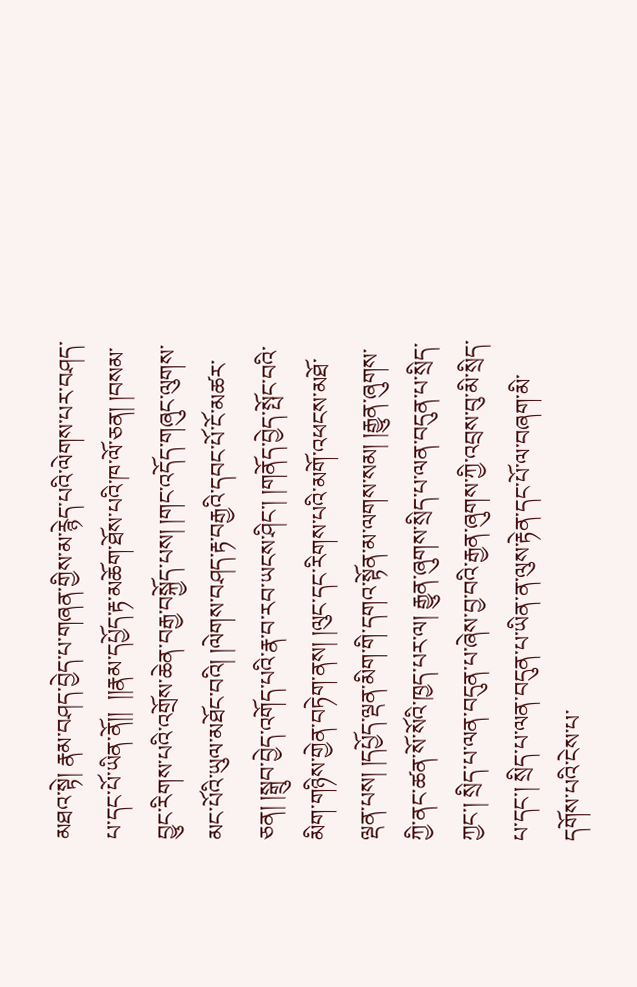མཐའ་སྟེ། རྣམ་བཤད་བྱེད་པ་གཞན་གྱིས་མ་རྙེད་པའི་ལེགས་པར་བཤད་པ་དང་པོ་ཡིན་ནོ།།  །།རྣམ་དཔྱོད་རྟ་མཆོག་ཐོས་པའི་ཁ་ལོ་ཅན། །བསམ་བྱུང་རིགས་པའི་འགྲོས་ཆེན་བརྒྱ་བསྐྱོད་པས། །གང་འདོད་གཞུང་ལུགས་མང་པོའི་ཡུལ་མཐོང་བའི། །ལེགས་བཤད་རྟ་བརྒྱའི་དབང་པོ་ངོ་མཚར་ཅན། །སྒྲུབ་བྱེད་འགོད་པའི་རྣ་བ་རབ་ཡངས་ཤིང་། །གནོད་བྱེད་སྤོང་བའི་མིག་གཉིས་གྱེན་བཏེག་ནས། །ལུང་དང་རིགས་པའི་མགོ་འཕངས་མཐོ་ལྡན་པས། །དཔྱོད་ལྡན་མིག་གི་དགའ་སྟོན་མ་ལགས་སམ། །རྒྱུན་ཞུགས་ཀྱི་ནང་ཚན་སོ་སོའི་ཁྱད་པར་ལ། རྒྱུན་ཞུགས་སྲིད་པ་ལན་བདུན་པ་སྲིད་ཀྱང་། སྲིད་པ་ལན་བདུན་པ་ཞེས་བྱ་བའི་རྒྱན་ཞུགས་ཀྱི་འབྲས་བུ་མི་སྲིད་པ་དང་། སྲིད་པ་ལན་བདུན་པ་ཡིན་ན་ལུས་རྟེན་དང་པོ་ལ་བཞག་མི་དགོས་པའི་ངེས་པ་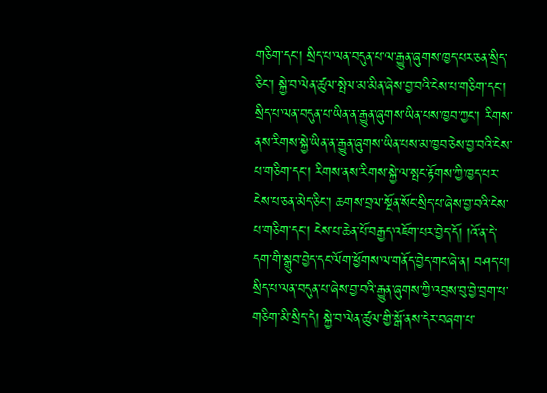གཅིག་དང་། སྲིད་པ་ལན་བདུན་པ་ལ་རྒྱུན་ཞུགས་ཁྱད་པར་ཅན་སྲིད་ཅིང་། སྐྱེ་བ་ལེན་ཚུལ་སྤེལ་མ་མིན་ཞེས་བྱ་བའི་ངེས་པ་གཅིག་དང་། སྲིད་པ་ལན་བདུན་པ་ཡིན་ན་རྒྱུན་ཞུགས་ཡིན་པས་ཁྱབ་ཀྱང་། རིགས་ནས་རིགས་སྐྱེ་ཡིན་ན་རྒྱུན་ཞུགས་ཡིན་པས་མ་ཁྱབ་ཅེས་བྱ་བའི་ངེས་པ་གཅིག་དང་། རིགས་ནས་རིགས་སྐྱེ་ལ་སྤང་རྟོགས་ཀྱི་ཁྱད་པར་ངེས་པ་ཅན་མེད་ཅིང་། ཆགས་བྲལ་སྔོན་སོང་སྲིད་པ་ཞེས་བྱ་བའི་ངེས་པ་གཅིག་དང་། ངེས་པ་ཆེན་པོ་བརྒྱད་འཇོག་པར་བྱེད་དོ། །འོ་ན་དེ་དག་གི་སྒྲུབ་བྱེད་དང་ལོག་ཕྱོགས་ལ་གནོད་བྱེད་གང་ཞེ་ན། བཤད་པ། སྲིད་པ་ལན་བདུན་པ་ཞེས་བྱ་བའི་རྒྱུན་ཞུགས་ཀྱི་འབྲས་བུ་བྱེ་བྲག་པ་གཅིག་མི་སྲིད་དེ། སྐྱེ་བ་ལེན་ཚུལ་གྱི་སྒོ་ནས་དེར་བཞག་པ་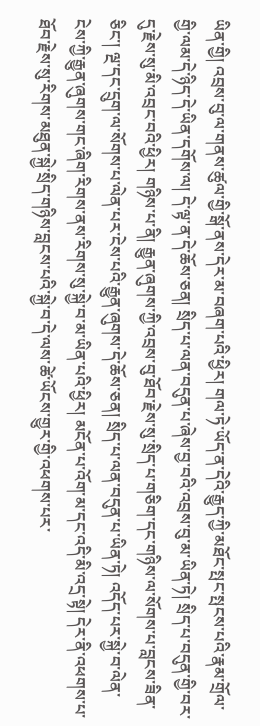ཡིན་གྱི། འབྲས་བུ་ལ་གནས་ཚུལ་གྱི་སྒོ་ནས་དེར་མ་བཞག་པའི་ཕྱིར། གལ་ཏེ་ཡོད་ན་དེའི་རྒྱུད་ཀྱི་མཐོང་སྤང་སྤངས་པའི་རྣམ་གྲོལ་གྱི་ལམ་དེ་ཉིད་དེ་ཡིན་དགོས་ལ། དེ་ལྟ་ན་དེ་ཆོས་ཅན། སྲིད་པ་ལན་བདུན་པ་ཞེས་བྱ་བའི་འབྲས་བུ་མ་ཡིན་ཏེ། སྲིད་པ་བདུན་གྱི་བར་དུ་རྗེས་སུ་མི་འབྲང་བའི་ཕྱིར། གཉིས་པ་ནི། རྒྱུན་ཞུགས་ཀྱི་འབྲས་བུ་ཐོབ་རྗེས་སུ་སྲིད་པ་གཅིག་དང་གཉིས་ལ་སོགས་པ་བླངས་ཟིན་ཅིང་། ལྔ་དང་དྲུག་ལ་སོགས་པ་ལེན་པར་ངེས་པའི་རྒྱུན་ཞུགས་དེ་ཆོས་ཅན། སྲིད་པ་ལན་བདུན་པ་ཡིན་ཏེ། འདོད་པར་སྐྱེ་བ་ལེན་ངེས་ཀྱི་རྒྱུན་ཞུགས་གང་ཞིག་རིགས་ནས་རིགས་སུ་སྐྱེ་བ་མ་ཡིན་པའི་ཕྱིར། མངོན་པ་འོག་མ་དང་འདི་མི་འདྲ་སྟེ། དེར་ནི་འཕགས་པ་ཐོབ་རྗེས་སུ་རིགས་མཐུན་སྐྱེ་སྲིད་གཉིས་བླངས་པའི་སྐྱེ་བ་དེ་ལས་ཚེ་ཡོངས་གྱུར་གྱི་འཕགས་པར་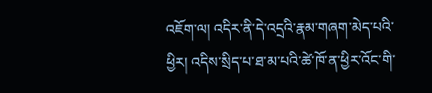འཇོག་ལ། འདིར་ནི་དེ་འདྲའི་རྣམ་གཞག་མེད་པའི་ཕྱིར། འདིས་སྲིད་པ་ཐ་མ་པའི་ཚེ་ཁོ་ན་ཕྱིར་འོང་གི་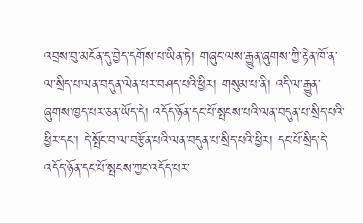འབྲས་བུ་མངོན་དུ་བྱེད་དགོས་པ་ཡིན་ཏེ། གཞུང་ལས་རྒྱུན་ཞུགས་ཀྱི་རྟེན་ཁོ་ན་ལ་སྲིད་པ་ལན་བདུན་ལེན་པར་བཤད་པའི་ཕྱིར། གསུམ་པ་ནི། འདི་ལ་རྒྱུན་ཞུགས་ཁྱད་པར་ཅན་ཡོད་དེ། འདོད་ཉོན་དང་པོ་སྤངས་པའི་ལན་བདུན་པ་སྲིད་པའི་ཕྱིར་དང་། དེ་སྤོང་བ་ལ་བརྩོན་པའི་ལན་བདུན་པ་སྲིད་པའི་ཕྱིར། དང་པོ་སྲིད་དེ་འདོད་ཉོན་དང་པོ་སྤངས་ཀྱང་འདོད་པར་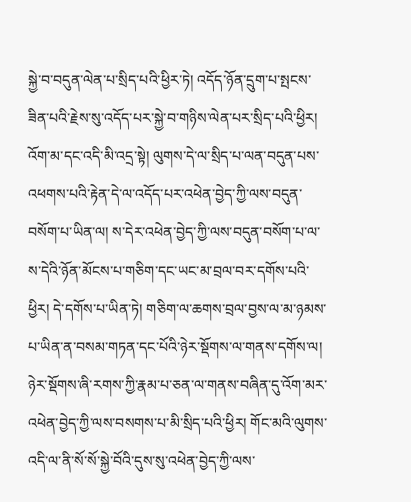སྐྱེ་བ་བདུན་ལེན་པ་སྲིད་པའི་ཕྱིར་ཏེ། འདོད་ཉོན་དྲུག་པ་སྤངས་ཟིན་པའི་རྗེས་སུ་འདོད་པར་སྐྱེ་བ་གཉིས་ལེན་པར་སྲིད་པའི་ཕྱིར། འོག་མ་དང་འདི་མི་འདྲ་སྟེ། ལུགས་དེ་ལ་སྲིད་པ་ལན་བདུན་པས་འཕགས་པའི་རྟེན་དེ་ལ་འདོད་པར་འཕེན་བྱེད་ཀྱི་ལས་བདུན་བསོག་པ་ཡིན་ལ། ས་དེར་འཕེན་བྱེད་ཀྱི་ལས་བདུན་བསོག་པ་ལ་ས་དེའི་ཉོན་མོངས་པ་གཅིག་དང་ཡང་མ་བྲལ་བར་དགོས་པའི་ཕྱིར། དེ་དགོས་པ་ཡིན་ཏེ། གཅིག་ལ་ཆགས་བྲལ་བྱས་ལ་མ་ཉམས་པ་ཡིན་ན་བསམ་གཏན་དང་པོའི་ཉེར་སྡོགས་ལ་གནས་དགོས་ལ། ཉེར་སྡོགས་ཞི་རགས་ཀྱི་རྣམ་པ་ཅན་ལ་གནས་བཞིན་དུ་འོག་མར་འཕེན་བྱེད་ཀྱི་ལས་བསགས་པ་མི་སྲིད་པའི་ཕྱིར། གོང་མའི་ལུགས་འདི་ལ་ནི་སོ་སོ་སྐྱེ་བོའི་དུས་སུ་འཕེན་བྱེད་ཀྱི་ལས་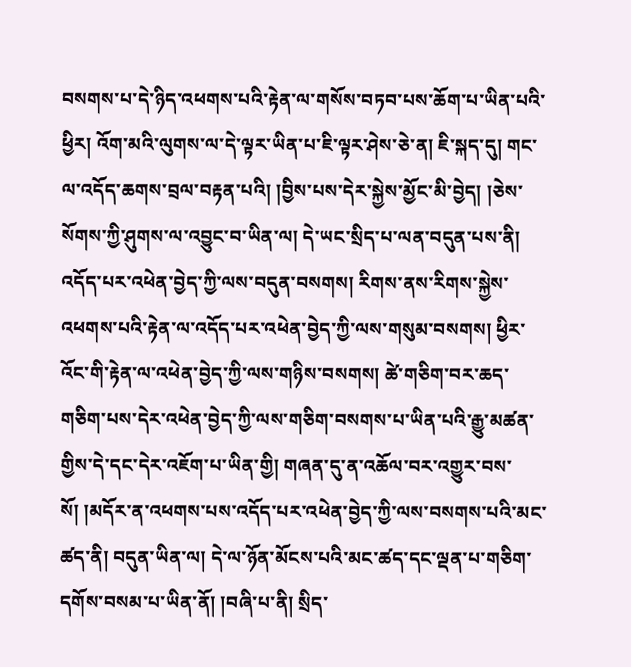བསགས་པ་དེ་ཉིད་འཕགས་པའི་རྟེན་ལ་གསོས་བཏབ་པས་ཆོག་པ་ཡིན་པའི་ཕྱིར། འོག་མའི་ལུགས་ལ་དེ་ལྟར་ཡིན་པ་ཇི་ལྟར་ཤེས་ཅེ་ན། ཇི་སྐད་དུ། གང་ལ་འདོད་ཆགས་བྲལ་བརྟན་པའི། །བྱིས་པས་དེར་སྐྱེས་མྱོང་མི་བྱེད། །ཅེས་སོགས་ཀྱི་ཤུགས་ལ་འབྱུང་བ་ཡིན་ལ། དེ་ཡང་སྲིད་པ་ལན་བདུན་པས་ནི། འདོད་པར་འཕེན་བྱེད་ཀྱི་ལས་བདུན་བསགས། རིགས་ནས་རིགས་སྐྱེས་འཕགས་པའི་རྟེན་ལ་འདོད་པར་འཕེན་བྱེད་ཀྱི་ལས་གསུམ་བསགས། ཕྱིར་འོང་གི་རྟེན་ལ་འཕེན་བྱེད་ཀྱི་ལས་གཉིས་བསགས། ཚེ་གཅིག་བར་ཆད་གཅིག་པས་དེར་འཕེན་བྱེད་ཀྱི་ལས་གཅིག་བསགས་པ་ཡིན་པའི་རྒྱུ་མཚན་གྱིས་དེ་དང་དེར་འཇོག་པ་ཡིན་གྱི། གཞན་དུ་ན་འཆོལ་བར་འགྱུར་བས་སོ། །མདོར་ན་འཕགས་པས་འདོད་པར་འཕེན་བྱེད་ཀྱི་ལས་བསགས་པའི་མང་ཚད་ནི། བདུན་ཡིན་ལ། དེ་ལ་ཉོན་མོངས་པའི་མང་ཚད་དང་ལྡན་པ་གཅིག་དགོས་བསམ་པ་ཡིན་ནོ། །བཞི་པ་ནི། སྲིད་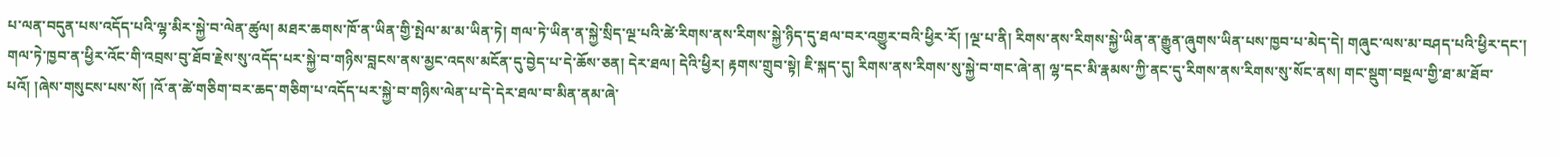པ་ལན་བདུན་པས་འདོད་པའི་ལྷ་མིར་སྐྱེ་བ་ལེན་ཚུལ། མཐར་ཆགས་ཁོ་ན་ཡིན་གྱི་སྤེལ་མ་མ་ཡིན་ཏེ། གལ་ཏེ་ཡིན་ན་སྐྱེ་སྲིད་ལྔ་པའི་ཚེ་རིགས་ནས་རིགས་སྐྱེ་ཉིད་དུ་ཐལ་བར་འགྱུར་བའི་ཕྱིར་རོ། །ལྔ་པ་ནི། རིགས་ནས་རིགས་སྐྱེ་ཡིན་ན་རྒྱུན་ཞུགས་ཡིན་པས་ཁྱབ་པ་མེད་དེ། གཞུང་ལས་མ་བཤད་པའི་ཕྱིར་དང་། གལ་ཏེ་ཁྱབ་ན་ཕྱིར་འོང་གི་འབྲས་བུ་ཐོབ་རྗེས་སུ་འདོད་པར་སྐྱེ་བ་གཉིས་བླངས་ནས་མྱང་འདས་མངོན་དུ་བྱེད་པ་དེ་ཆོས་ཅན། དེར་ཐལ། དེའི་ཕྱིར། རྟགས་གྲུབ་སྟེ། ཇི་སྐད་དུ། རིགས་ནས་རིགས་སུ་སྐྱེ་བ་གང་ཞེ་ན། ལྷ་དང་མི་རྣམས་ཀྱི་ནང་དུ་རིགས་ནས་རིགས་སུ་སོང་ནས། གང་སྡུག་བསྔལ་གྱི་ཐ་མ་ཐོབ་པའོ། །ཞེས་གསུངས་པས་སོ། །འོ་ན་ཚེ་གཅིག་བར་ཆད་གཅིག་པ་འདོད་པར་སྐྱེ་བ་གཉིས་ལེན་པ་དེ་དེར་ཐལ་བ་མིན་ནམ་ཞེ་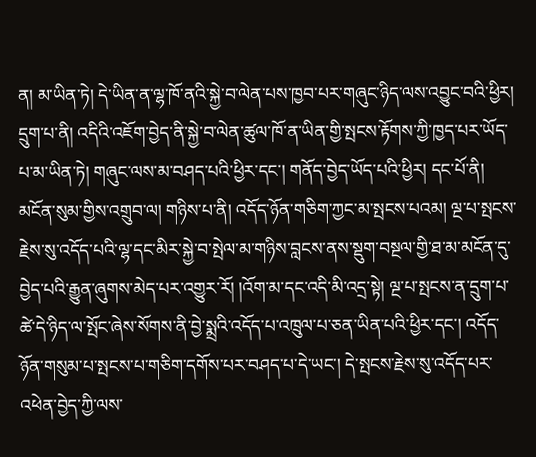ན། མ་ཡིན་ཏེ། དེ་ཡིན་ན་ལྷ་ཁོ་ནའི་སྐྱེ་བ་ལེན་པས་ཁྱབ་པར་གཞུང་ཉིད་ལས་འབྱུང་བའི་ཕྱིར། དྲུག་པ་ནི། འདིའི་འཇོག་བྱེད་ནི་སྐྱེ་བ་ལེན་ཚུལ་ཁོ་ན་ཡིན་གྱི་སྤངས་རྟོགས་ཀྱི་ཁྱད་པར་ཡོད་པ་མ་ཡིན་ཏེ། གཞུང་ལས་མ་བཤད་པའི་ཕྱིར་དང་། གནོད་བྱེད་ཡོད་པའི་ཕྱིར། དང་པོ་ནི། མངོན་སུམ་གྱིས་འགྲུབ་ལ། གཉིས་པ་ནི། འདོད་ཉོན་གཅིག་ཀྱང་མ་སྤངས་པའམ། ལྔ་པ་སྤངས་རྗེས་སུ་འདོད་པའི་ལྷ་དང་མིར་སྐྱེ་བ་སྤེལ་མ་གཉིས་བླངས་ནས་སྡུག་བསྔལ་གྱི་ཐ་མ་མངོན་དུ་བྱེད་པའི་རྒྱུན་ཞུགས་མེད་པར་འགྱུར་རོ། །འོག་མ་དང་འདི་མི་འདྲ་སྟེ། ལྔ་པ་སྤངས་ན་དྲུག་པ་ཚེ་དེ་ཉིད་ལ་སྤོང་ཞེས་སོགས་ནི་བྱེ་སྨྲའི་འདོད་པ་འཁྲུལ་པ་ཅན་ཡིན་པའི་ཕྱིར་དང་། འདོད་ཉོན་གསུམ་པ་སྤངས་པ་གཅིག་དགོས་པར་བཤད་པ་དེ་ཡང་། དེ་སྤངས་རྗེས་སུ་འདོད་པར་འཕེན་བྱེད་ཀྱི་ལས་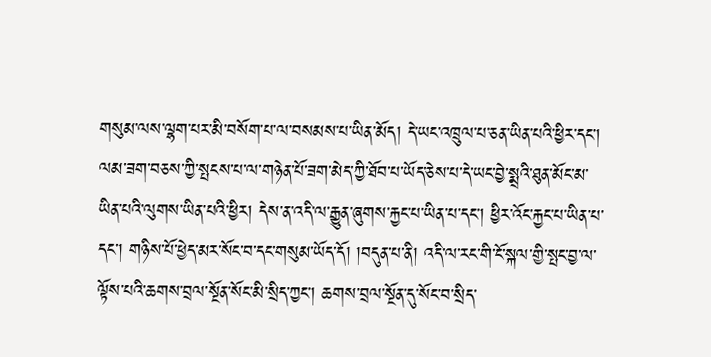གསུམ་ལས་ལྷག་པར་མི་བསོག་པ་ལ་བསམས་པ་ཡིན་མོད། དེ་ཡང་འཁྲུལ་པ་ཅན་ཡིན་པའི་ཕྱིར་དང་། ལམ་ཟག་བཅས་ཀྱི་སྤངས་པ་ལ་གཉེན་པོ་ཟག་མེད་ཀྱི་ཐོབ་པ་ཡོད་ཅེས་པ་དེ་ཡང་བྱེ་སྨྲའི་ཐུན་མོང་མ་ཡིན་པའི་ལུགས་ཡིན་པའི་ཕྱིར། དེས་ན་འདི་ལ་རྒྱུན་ཞུགས་རྐྱང་པ་ཡིན་པ་དང་། ཕྱིར་འོང་རྐྱང་པ་ཡིན་པ་དང་། གཉིས་པོ་ཕྱེད་མར་སོང་བ་དང་གསུམ་ཡོད་དོ། །བདུན་པ་ནི། འདི་ལ་རང་གི་ངོ་སྐལ་གྱི་སྤང་བྱ་ལ་ལྟོས་པའི་ཆགས་བྲལ་སྔོན་སོང་མི་སྲིད་ཀྱང་། ཆགས་བྲལ་སྔོན་དུ་སོང་བ་སྲིད་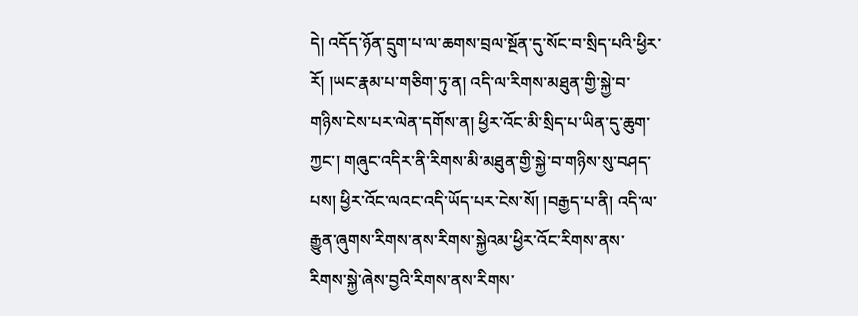དེ། འདོད་ཉོན་དྲུག་པ་ལ་ཆགས་བྲལ་སྔོན་དུ་སོང་བ་སྲིད་པའི་ཕྱིར་རོ། །ཡང་རྣམ་པ་གཅིག་ཏུ་ན། འདི་ལ་རིགས་མཐུན་གྱི་སྐྱེ་བ་གཉིས་ངེས་པར་ལེན་དགོས་ན། ཕྱིར་འོང་མི་སྲིད་པ་ཡིན་དུ་ཆུག་ཀྱང་། གཞུང་འདིར་ནི་རིགས་མི་མཐུན་གྱི་སྐྱེ་བ་གཉིས་སུ་བཤད་པས། ཕྱིར་འོང་ལའང་འདི་ཡོད་པར་ངེས་སོ། །བརྒྱད་པ་ནི། འདི་ལ་རྒྱུན་ཞུགས་རིགས་ནས་རིགས་སྐྱེའམ་ཕྱིར་འོང་རིགས་ནས་རིགས་སྐྱེ་ཞེས་བྱའི་རིགས་ནས་རིགས་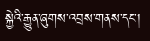སྐྱེའི་རྒྱུན་ཞུགས་འབྲས་གནས་དང་།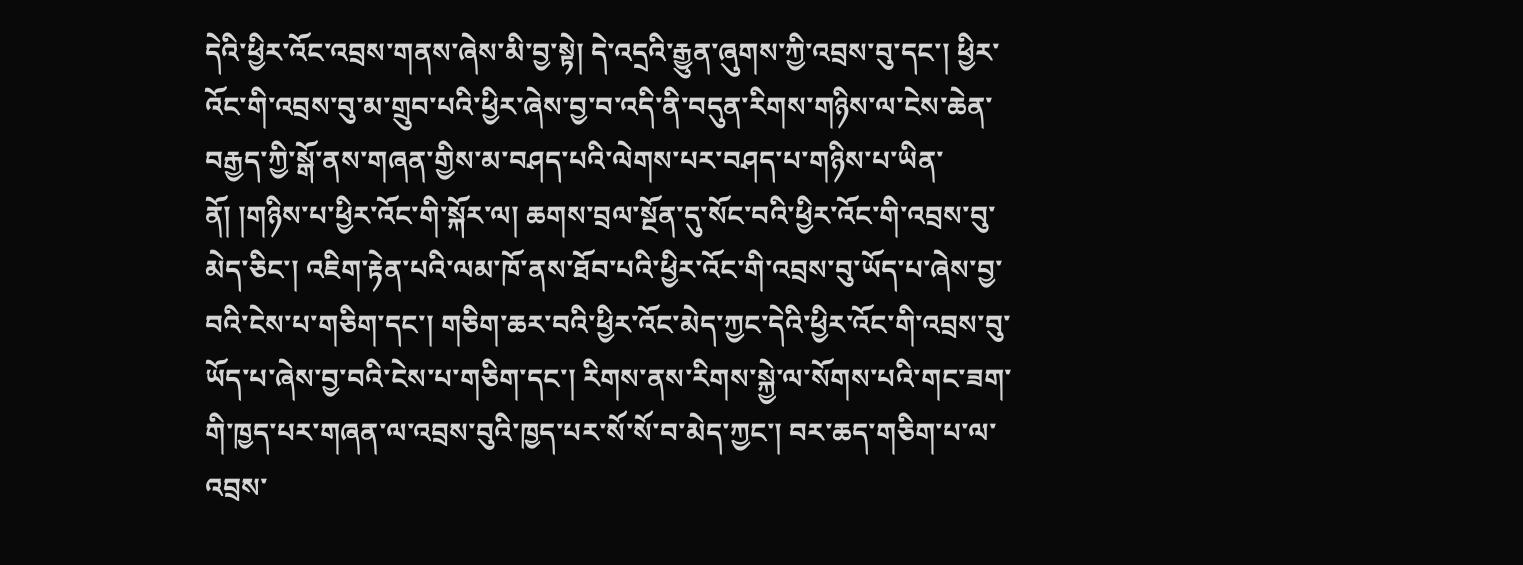དེའི་ཕྱིར་འོང་འབྲས་གནས་ཞེས་མི་བྱ་སྟེ། དེ་འདྲའི་རྒྱུན་ཞུགས་ཀྱི་འབྲས་བུ་དང་། ཕྱིར་འོང་གི་འབྲས་བུ་མ་གྲུབ་པའི་ཕྱིར་ཞེས་བྱ་བ་འདི་ནི་བདུན་རིགས་གཉིས་ལ་ངེས་ཆེན་བརྒྱད་ཀྱི་སྒོ་ནས་གཞན་གྱིས་མ་བཤད་པའི་ལེགས་པར་བཤད་པ་གཉིས་པ་ཡིན་ནོ། །གཉིས་པ་ཕྱིར་འོང་གི་སྐོར་ལ། ཆགས་བྲལ་སྔོན་དུ་སོང་བའི་ཕྱིར་འོང་གི་འབྲས་བུ་མེད་ཅིང་། འཇིག་རྟེན་པའི་ལམ་ཁོ་ནས་ཐོབ་པའི་ཕྱིར་འོང་གི་འབྲས་བུ་ཡོད་པ་ཞེས་བྱ་བའི་ངེས་པ་གཅིག་དང་། གཅིག་ཆར་བའི་ཕྱིར་འོང་མེད་ཀྱང་དེའི་ཕྱིར་འོང་གི་འབྲས་བུ་ཡོད་པ་ཞེས་བྱ་བའི་ངེས་པ་གཅིག་དང་། རིགས་ནས་རིགས་སྐྱེ་ལ་སོགས་པའི་གང་ཟག་གི་ཁྱད་པར་གཞན་ལ་འབྲས་བུའི་ཁྱད་པར་སོ་སོ་བ་མེད་ཀྱང་། བར་ཆད་གཅིག་པ་ལ་འབྲས་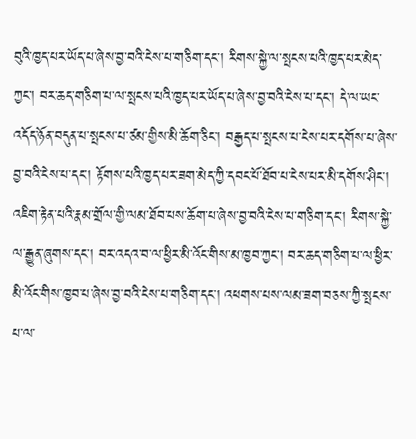བུའི་ཁྱད་པར་ཡོད་པ་ཞེས་བྱ་བའི་ངེས་པ་གཅིག་དང་། རིགས་སྐྱེ་ལ་སྤངས་པའི་ཁྱད་པར་མེད་ཀྱང་། བར་ཆད་གཅིག་པ་ལ་སྤངས་པའི་ཁྱད་པར་ཡོད་པ་ཞེས་བྱ་བའི་ངེས་པ་དང་། དེ་ལ་ཡང་འདོད་ཉོན་བདུན་པ་སྤངས་པ་ཙམ་གྱིས་མི་ཆོག་ཅིང་། བརྒྱད་པ་སྤངས་པ་ངེས་པར་དགོས་པ་ཞེས་བྱ་བའི་ངེས་པ་དང་། རྟོགས་པའི་ཁྱད་པར་ཟག་མེད་ཀྱི་དབང་པོ་ཐོབ་པ་ངེས་པར་མི་དགོས་ཤིང་། འཇིག་རྟེན་པའི་རྣམ་གྲོལ་གྱི་ལམ་ཐོབ་པས་ཆོག་པ་ཞེས་བྱ་བའི་ངེས་པ་གཅིག་དང་། རིགས་སྐྱེ་ལ་རྒྱུན་ཞུགས་དང་། བར་འདའ་བ་ལ་ཕྱིར་མི་འོང་གིས་མ་ཁྱབ་ཀྱང་། བར་ཆད་གཅིག་པ་ལ་ཕྱིར་མི་འོང་གིས་ཁྱབ་པ་ཞེས་བྱ་བའི་ངེས་པ་གཅིག་དང་། འཕགས་པས་ལམ་ཟག་བཅས་ཀྱི་སྤངས་པ་ལ་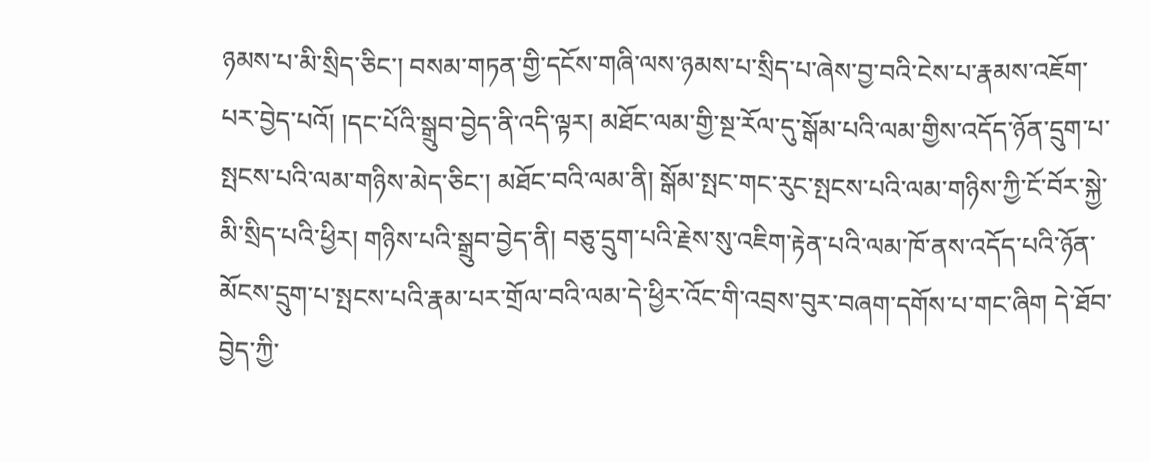ཉམས་པ་མི་སྲིད་ཅིང་། བསམ་གཏན་གྱི་དངོས་གཞི་ལས་ཉམས་པ་སྲིད་པ་ཞེས་བྱ་བའི་ངེས་པ་རྣམས་འཇོག་པར་བྱེད་པའོ། །དང་པོའི་སྒྲུབ་བྱེད་ནི་འདི་ལྟར། མཐོང་ལམ་གྱི་སྔ་རོལ་དུ་སྒོམ་པའི་ལམ་གྱིས་འདོད་ཉོན་དྲུག་པ་སྤངས་པའི་ལམ་གཉིས་མེད་ཅིང་། མཐོང་བའི་ལམ་ནི། སྒོམ་སྤང་གང་རུང་སྤངས་པའི་ལམ་གཉིས་ཀྱི་ངོ་བོར་སྐྱེ་མི་སྲིད་པའི་ཕྱིར། གཉིས་པའི་སྒྲུབ་བྱེད་ནི། བཅུ་དྲུག་པའི་རྗེས་སུ་འཇིག་རྟེན་པའི་ལམ་ཁོ་ནས་འདོད་པའི་ཉོན་མོངས་དྲུག་པ་སྤངས་པའི་རྣམ་པར་གྲོལ་བའི་ལམ་དེ་ཕྱིར་འོང་གི་འབྲས་བུར་བཞག་དགོས་པ་གང་ཞིག དེ་ཐོབ་བྱེད་ཀྱི་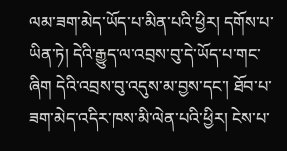ལམ་ཟག་མེད་ཡོད་པ་མིན་པའི་ཕྱིར། དགོས་པ་ཡིན་ཏེ། དེའི་རྒྱུད་ལ་འབྲས་བུ་དེ་ཡོད་པ་གང་ཞིག དེའི་འབྲས་བུ་འདུས་མ་བྱས་དང་། ཐོབ་པ་ཟག་མེད་འདིར་ཁས་མི་ལེན་པའི་ཕྱིར། ངེས་པ་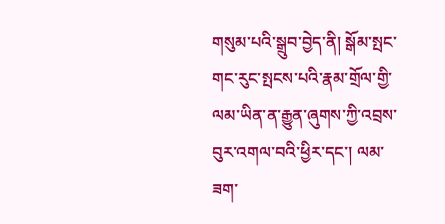གསུམ་པའི་སྒྲུབ་བྱེད་ནི། སྒོམ་སྤང་གང་རུང་སྤངས་པའི་རྣམ་གྲོལ་གྱི་ལམ་ཡིན་ན་རྒྱུན་ཞུགས་ཀྱི་འབྲས་བུར་འགལ་བའི་ཕྱིར་དང་། ལམ་ཟག་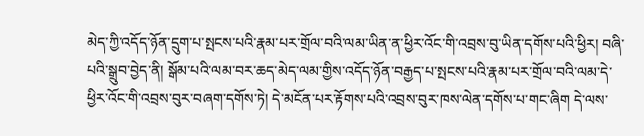མེད་ཀྱི་འདོད་ཉོན་དྲུག་པ་སྤངས་པའི་རྣམ་པར་གྲོལ་བའི་ལམ་ཡིན་ན་ཕྱིར་འོང་གི་འབྲས་བུ་ཡིན་དགོས་པའི་ཕྱིར། བཞི་པའི་སྒྲུབ་བྱེད་ནི། སྒོམ་པའི་ལམ་བར་ཆད་མེད་ལམ་གྱིས་འདོད་ཉོན་བརྒྱད་པ་སྤངས་པའི་རྣམ་པར་གྲོལ་བའི་ལམ་དེ་ཕྱིར་འོང་གི་འབྲས་བུར་བཞག་དགོས་ཏེ། དེ་མངོན་པར་རྟོགས་པའི་འབྲས་བུར་ཁས་ལེན་དགོས་པ་གང་ཞིག དེ་ལས་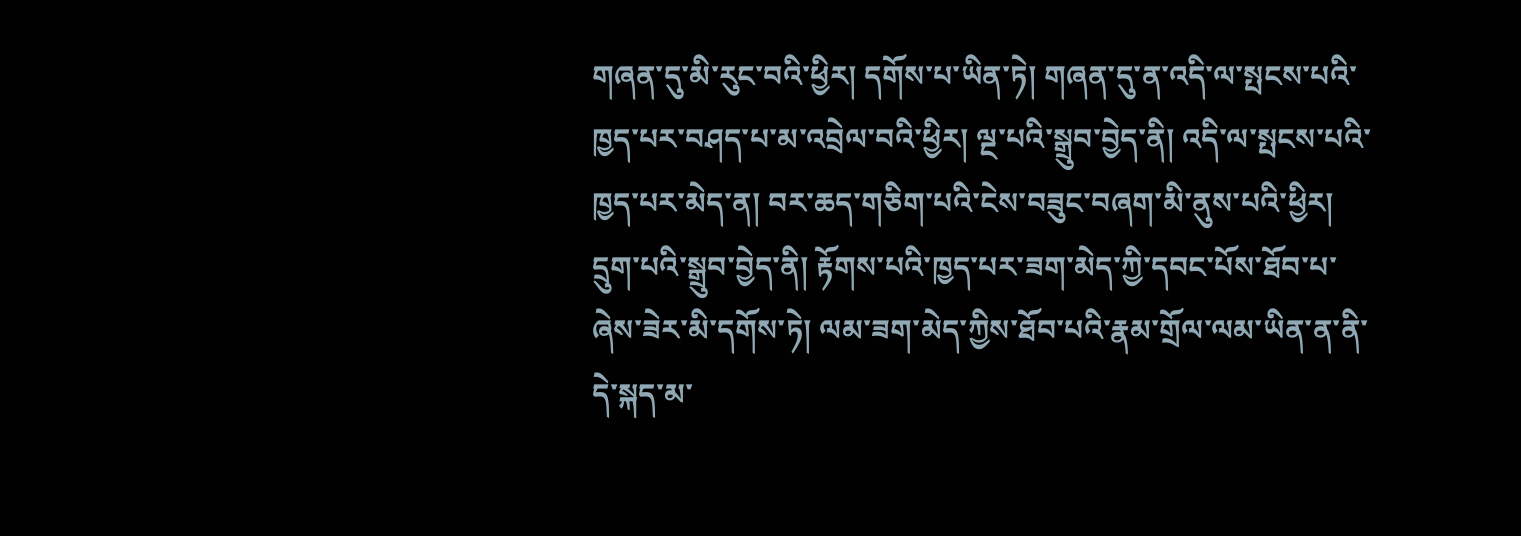གཞན་དུ་མི་རུང་བའི་ཕྱིར། དགོས་པ་ཡིན་ཏེ། གཞན་དུ་ན་འདི་ལ་སྤངས་པའི་ཁྱད་པར་བཤད་པ་མ་འབྲེལ་བའི་ཕྱིར། ལྔ་པའི་སྒྲུབ་བྱེད་ནི། འདི་ལ་སྤངས་པའི་ཁྱད་པར་མེད་ན། བར་ཆད་གཅིག་པའི་ངེས་བཟུང་བཞག་མི་ནུས་པའི་ཕྱིར། དྲུག་པའི་སྒྲུབ་བྱེད་ནི། རྟོགས་པའི་ཁྱད་པར་ཟག་མེད་ཀྱི་དབང་པོས་ཐོབ་པ་ཞེས་ཟེར་མི་དགོས་ཏེ། ལམ་ཟག་མེད་ཀྱིས་ཐོབ་པའི་རྣམ་གྲོལ་ལམ་ཡིན་ན་ནི་དེ་སྐད་མ་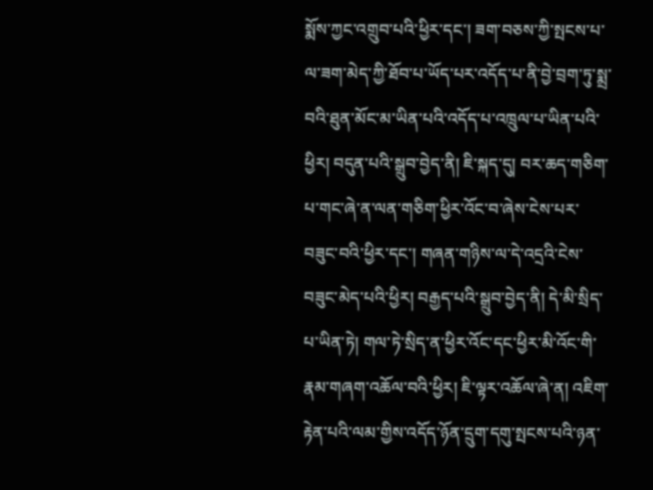སྨོས་ཀྱང་འགྲུབ་པའི་ཕྱིར་དང་། ཟག་བཅས་ཀྱི་སྤངས་པ་ལ་ཟག་མེད་ཀྱི་ཐོབ་པ་ཡོད་པར་འདོད་པ་ནི་བྱེ་བྲག་ཏུ་སྨྲ་བའི་ཐུན་མོང་མ་ཡིན་པའི་འདོད་པ་འཁྲུལ་པ་ཡིན་པའི་ཕྱིར། བདུན་པའི་སྒྲུབ་བྱེད་ནི། ཇི་སྐད་དུ། བར་ཆད་གཅིག་པ་གང་ཞེ་ན་ལན་གཅིག་ཕྱིར་འོང་བ་ཞེས་ངེས་པར་བཟུང་བའི་ཕྱིར་དང་། གཞན་གཉིས་ལ་དེ་འདྲའི་ངེས་བཟུང་མེད་པའི་ཕྱིར། བརྒྱད་པའི་སྒྲུབ་བྱེད་ནི། དེ་མི་སྲིད་པ་ཡིན་ཏེ། གལ་ཏེ་སྲིད་ན་ཕྱིར་འོང་དང་ཕྱིར་མི་འོང་གི་རྣམ་གཞག་འཆོལ་བའི་ཕྱིར། ཇི་ལྟར་འཆོལ་ཞེ་ན། འཇིག་རྟེན་པའི་ལམ་གྱིས་འདོད་ཉོན་དྲུག་དགུ་སྤངས་པའི་ཉན་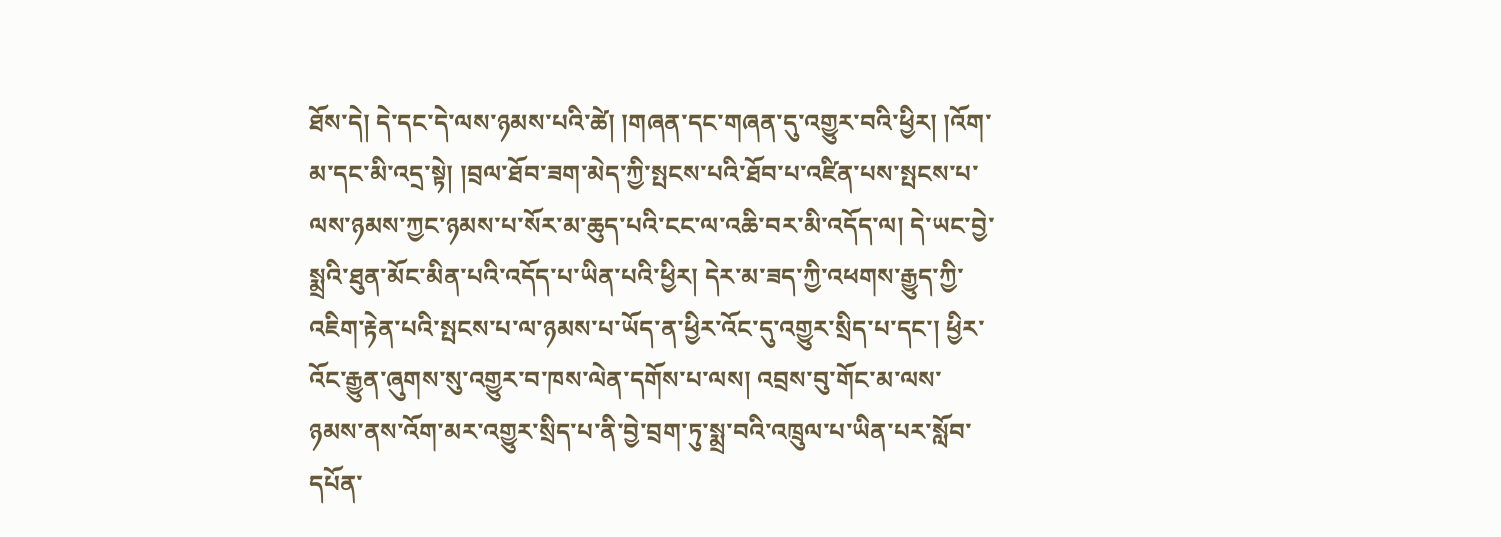ཐོས་དེ། དེ་དང་དེ་ལས་ཉམས་པའི་ཚེ། །གཞན་དང་གཞན་དུ་འགྱུར་བའི་ཕྱིར། །འོག་མ་དང་མི་འདྲ་སྟེ། །བྲལ་ཐོབ་ཟག་མེད་ཀྱི་སྤངས་པའི་ཐོབ་པ་འཛིན་པས་སྤངས་པ་ལས་ཉམས་ཀྱང་ཉམས་པ་སོར་མ་ཆུད་པའི་ངང་ལ་འཆི་བར་མི་འདོད་ལ། དེ་ཡང་བྱེ་སྨྲའི་ཐུན་མོང་མིན་པའི་འདོད་པ་ཡིན་པའི་ཕྱིར། དེར་མ་ཟད་ཀྱི་འཕགས་རྒྱུད་ཀྱི་འཇིག་རྟེན་པའི་སྤངས་པ་ལ་ཉམས་པ་ཡོད་ན་ཕྱིར་འོང་དུ་འགྱུར་སྲིད་པ་དང་། ཕྱིར་འོང་རྒྱུན་ཞུགས་སུ་འགྱུར་བ་ཁས་ལེན་དགོས་པ་ལས། འབྲས་བུ་གོང་མ་ལས་ཉམས་ནས་འོག་མར་འགྱུར་སྲིད་པ་ནི་བྱེ་བྲག་ཏུ་སྨྲ་བའི་འཁྲུལ་པ་ཡིན་པར་སློབ་དཔོན་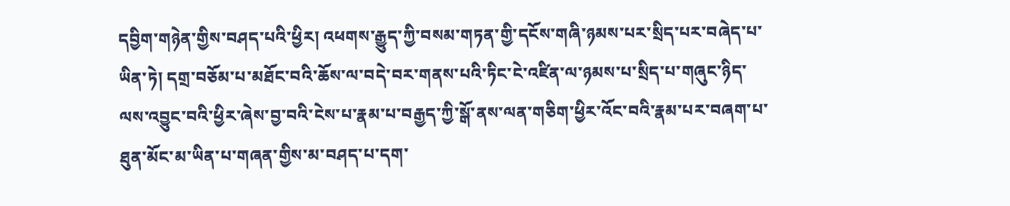དབྱིག་གཉེན་གྱིས་བཤད་པའི་ཕྱིར། འཕགས་རྒྱུད་ཀྱི་བསམ་གཏན་གྱི་དངོས་གཞི་ཉམས་པར་སྲིད་པར་བཞེད་པ་ཡིན་ཏེ། དགྲ་བཅོམ་པ་མཐོང་བའི་ཆོས་ལ་བདེ་བར་གནས་པའི་ཏིང་ངེ་འཛིན་ལ་ཉམས་པ་སྲིད་པ་གཞུང་ཉིད་ལས་འབྱུང་བའི་ཕྱིར་ཞེས་བྱ་བའི་ངེས་པ་རྣམ་པ་བརྒྱད་ཀྱི་སྒོ་ནས་ལན་གཅིག་ཕྱིར་འོང་བའི་རྣམ་པར་བཞག་པ་ཐུན་མོང་མ་ཡིན་པ་གཞན་གྱིས་མ་བཤད་པ་དག་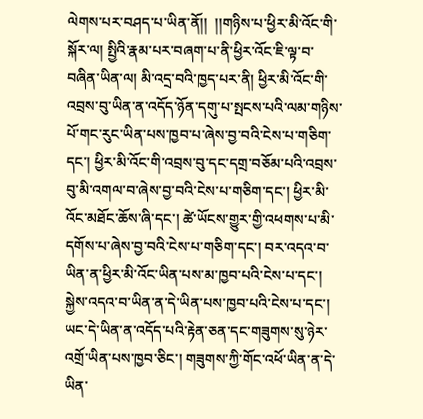ལེགས་པར་བཤད་པ་ཡིན་ནོ།།  །།གཉིས་པ་ཕྱིར་མི་འོང་གི་སྐོར་ལ། སྤྱིའི་རྣམ་པར་བཞག་པ་ནི་ཕྱིར་འོང་ཇི་ལྟ་བ་བཞིན་ཡིན་ལ། མི་འདྲ་བའི་ཁྱད་པར་ནི། ཕྱིར་མི་འོང་གི་འབྲས་བུ་ཡིན་ན་འདོད་ཉོན་དགུ་པ་སྤངས་པའི་ལམ་གཉིས་པོ་གང་རུང་ཡིན་པས་ཁྱབ་པ་ཞེས་བྱ་བའི་ངེས་པ་གཅིག་དང་། ཕྱིར་མི་འོང་གི་འབྲས་བུ་དང་དགྲ་བཅོམ་པའི་འབྲས་བུ་མི་འགལ་བ་ཞེས་བྱ་བའི་ངེས་པ་གཅིག་དང་། ཕྱིར་མི་འོང་མཐོང་ཆོས་ཞི་དང་། ཚེ་ཡོངས་གྱུར་གྱི་འཕགས་པ་མི་དགོས་པ་ཞེས་བྱ་བའི་ངེས་པ་གཅིག་དང་། བར་འདའ་བ་ཡིན་ན་ཕྱིར་མི་འོང་ཡིན་པས་མ་ཁྱབ་པའི་ངེས་པ་དང་། སྐྱེས་འདའ་བ་ཡིན་ན་དེ་ཡིན་པས་ཁྱབ་པའི་ངེས་པ་དང་། ཡང་དེ་ཡིན་ན་འདོད་པའི་རྟེན་ཅན་དང་གཟུགས་སུ་ཉེར་འགྲོ་ཡིན་པས་ཁྱབ་ཅིང་། གཟུགས་ཀྱི་གོང་འཕོ་ཡིན་ན་དེ་ཡིན་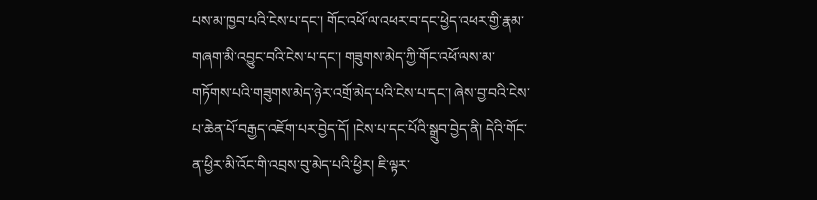པས་མ་ཁྱབ་པའི་ངེས་པ་དང་། གོང་འཕོ་ལ་འཕར་བ་དང་ཕྱེད་འཕར་གྱི་རྣམ་གཞག་མི་འབྱུང་བའི་ངེས་པ་དང་། གཟུགས་མེད་ཀྱི་གོང་འཕོ་ལས་མ་གཏོགས་པའི་གཟུགས་མེད་ཉེར་འགྲོ་མེད་པའི་ངེས་པ་དང་། ཞེས་བྱ་བའི་ངེས་པ་ཆེན་པོ་བརྒྱད་འཇོག་པར་བྱེད་དོ། །ངེས་པ་དང་པོའི་སྒྲུབ་བྱེད་ནི། དེའི་གོང་ན་ཕྱིར་མི་འོང་གི་འབྲས་བུ་མེད་པའི་ཕྱིར། ཇི་ལྟར་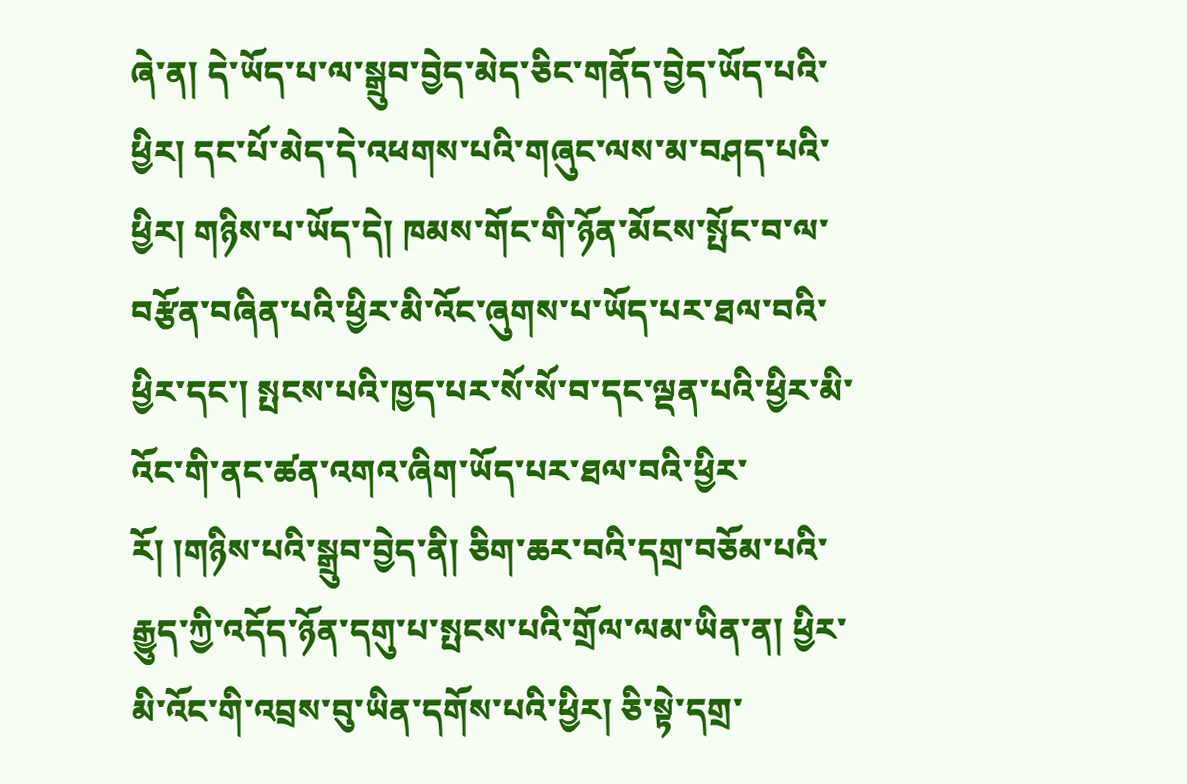ཞེ་ན། དེ་ཡོད་པ་ལ་སྒྲུབ་བྱེད་མེད་ཅིང་གནོད་བྱེད་ཡོད་པའི་ཕྱིར། དང་པོ་མེད་དེ་འཕགས་པའི་གཞུང་ལས་མ་བཤད་པའི་ཕྱིར། གཉིས་པ་ཡོད་དེ། ཁམས་གོང་གི་ཉོན་མོངས་སྤོང་བ་ལ་བརྩོན་བཞིན་པའི་ཕྱིར་མི་འོང་ཞུགས་པ་ཡོད་པར་ཐལ་བའི་ཕྱིར་དང་། སྤངས་པའི་ཁྱད་པར་སོ་སོ་བ་དང་ལྡན་པའི་ཕྱིར་མི་འོང་གི་ནང་ཚན་འགའ་ཞིག་ཡོད་པར་ཐལ་བའི་ཕྱིར་རོ། །གཉིས་པའི་སྒྲུབ་བྱེད་ནི། ཅིག་ཆར་བའི་དགྲ་བཅོམ་པའི་རྒྱུད་ཀྱི་འདོད་ཉོན་དགུ་པ་སྤངས་པའི་གྲོལ་ལམ་ཡིན་ན། ཕྱིར་མི་འོང་གི་འབྲས་བུ་ཡིན་དགོས་པའི་ཕྱིར། ཅི་སྟེ་དགྲ་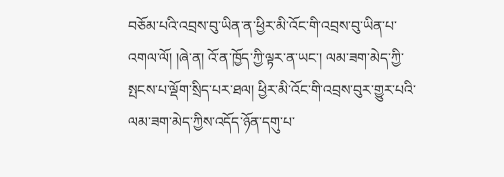བཅོམ་པའི་འབྲས་བུ་ཡིན་ན་ཕྱིར་མི་འོང་གི་འབྲས་བུ་ཡིན་པ་འགལ་ལོ། །ཞེ་ན། འོ་ན་ཁྱོད་ཀྱི་ལྟར་ན་ཡང་། ལམ་ཟག་མེད་ཀྱི་སྤངས་པ་ལྡོག་སྲིད་པར་ཐལ། ཕྱིར་མི་འོང་གི་འབྲས་བུར་གྱུར་པའི་ལམ་ཟག་མེད་ཀྱིས་འདོད་ཉོན་དགུ་པ་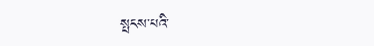སྤངས་པའི་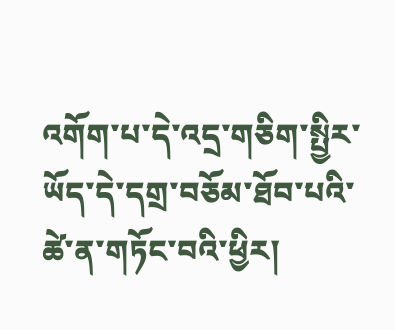འགོག་པ་དེ་འདྲ་གཅིག་སྤྱིར་ཡོད་དེ་དགྲ་བཅོམ་ཐོབ་པའི་ཚེ་ན་གཏོང་བའི་ཕྱིར།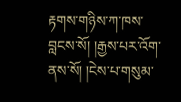རྟགས་གཉིས་ཀ་ཁས་བླངས་སོ། །རྒྱས་པར་འོག་ནས་སོ། །ངེས་པ་གསུམ་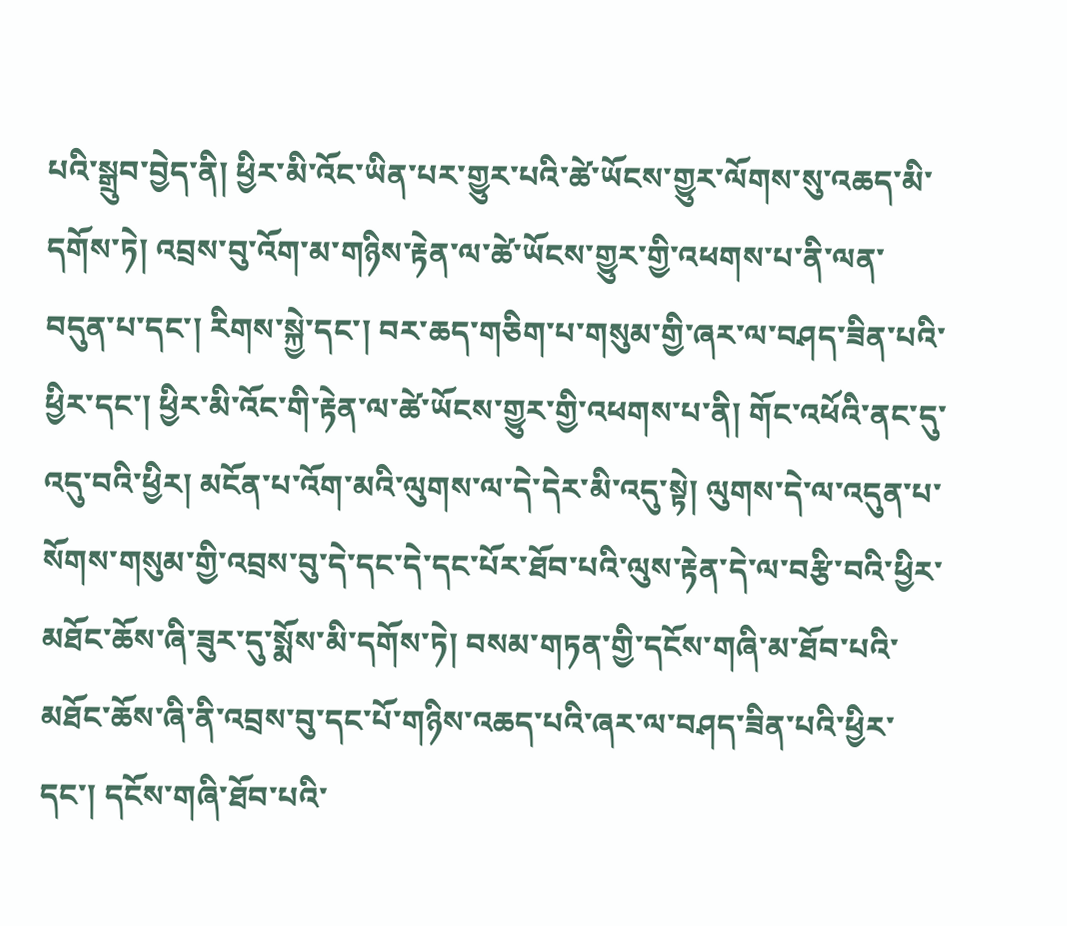པའི་སྒྲུབ་བྱེད་ནི། ཕྱིར་མི་འོང་ཡིན་པར་གྱུར་པའི་ཚེ་ཡོངས་གྱུར་ལོགས་སུ་འཆད་མི་དགོས་ཏེ། འབྲས་བུ་འོག་མ་གཉིས་རྟེན་ལ་ཚེ་ཡོངས་གྱུར་གྱི་འཕགས་པ་ནི་ལན་བདུན་པ་དང་། རིགས་སྐྱེ་དང་། བར་ཆད་གཅིག་པ་གསུམ་གྱི་ཞར་ལ་བཤད་ཟིན་པའི་ཕྱིར་དང་། ཕྱིར་མི་འོང་གི་རྟེན་ལ་ཚེ་ཡོངས་གྱུར་གྱི་འཕགས་པ་ནི། གོང་འཕོའི་ནང་དུ་འདུ་བའི་ཕྱིར། མངོན་པ་འོག་མའི་ལུགས་ལ་དེ་དེར་མི་འདུ་སྟེ། ལུགས་དེ་ལ་འདུན་པ་སོགས་གསུམ་གྱི་འབྲས་བུ་དེ་དང་དེ་དང་པོར་ཐོབ་པའི་ལུས་རྟེན་དེ་ལ་བརྩི་བའི་ཕྱིར་མཐོང་ཆོས་ཞི་ཟུར་དུ་སྨོས་མི་དགོས་ཏེ། བསམ་གཏན་གྱི་དངོས་གཞི་མ་ཐོབ་པའི་མཐོང་ཆོས་ཞི་ནི་འབྲས་བུ་དང་པོ་གཉིས་འཆད་པའི་ཞར་ལ་བཤད་ཟིན་པའི་ཕྱིར་དང་། དངོས་གཞི་ཐོབ་པའི་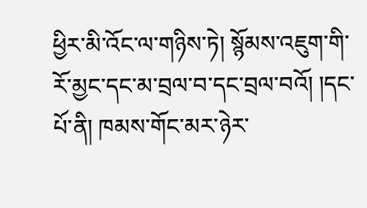ཕྱིར་མི་འོང་ལ་གཉིས་ཏེ། སྙོམས་འཇུག་གི་རོ་མྱང་དང་མ་བྲལ་བ་དང་བྲལ་བའོ། །དང་པོ་ནི། ཁམས་གོང་མར་ཉེར་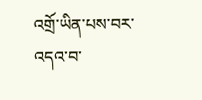འགྲོ་ཡིན་པས་བར་འདའ་བ་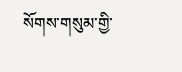སོགས་གསུམ་གྱི་